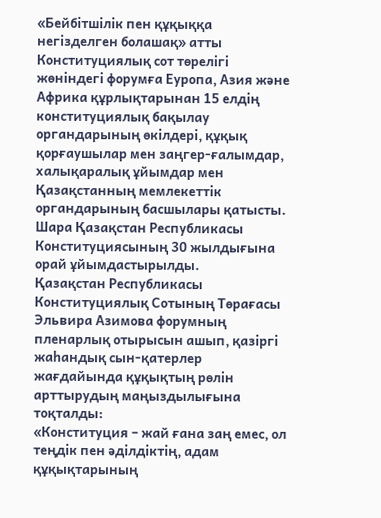«Бейбітшілік пен құқыққа негізделген болашақ» атты Конституциялық сот төрелігі жөніндегі форумға Еуропа, Азия және Африка құрлықтарынан 15 елдің конституциялық бақылау органдарының өкілдері, құқық қорғаушылар мен заңгер-ғалымдар, халықаралық ұйымдар мен Қазақстанның мемлекеттік органдарының басшылары қатысты. Шара Қазақстан Республикасы Конституциясының 30 жылдығына орай ұйымдастырылды.
Қазақстан Республикасы Конституциялық Сотының Төрағасы Эльвира Азимова форумның пленарлық отырысын ашып, қазіргі жаһандық сын-қатерлер жағдайында құқықтың рөлін арттырудың маңыздылығына тоқталды:
«Конституция – жай ғана заң емес, ол теңдік пен әділдіктің, адам құқықтарының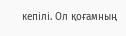кепілі. Ол қоғамның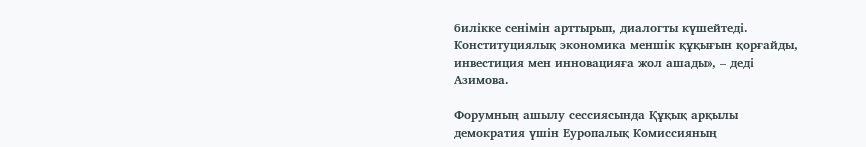билікке сенімін арттырып, диалогты күшейтеді. Конституциялық экономика меншік құқығын қорғайды, инвестиция мен инновацияға жол ашады», – деді Азимова.

Форумның ашылу сессиясында Құқық арқылы демократия үшін Еуропалық Комиссияның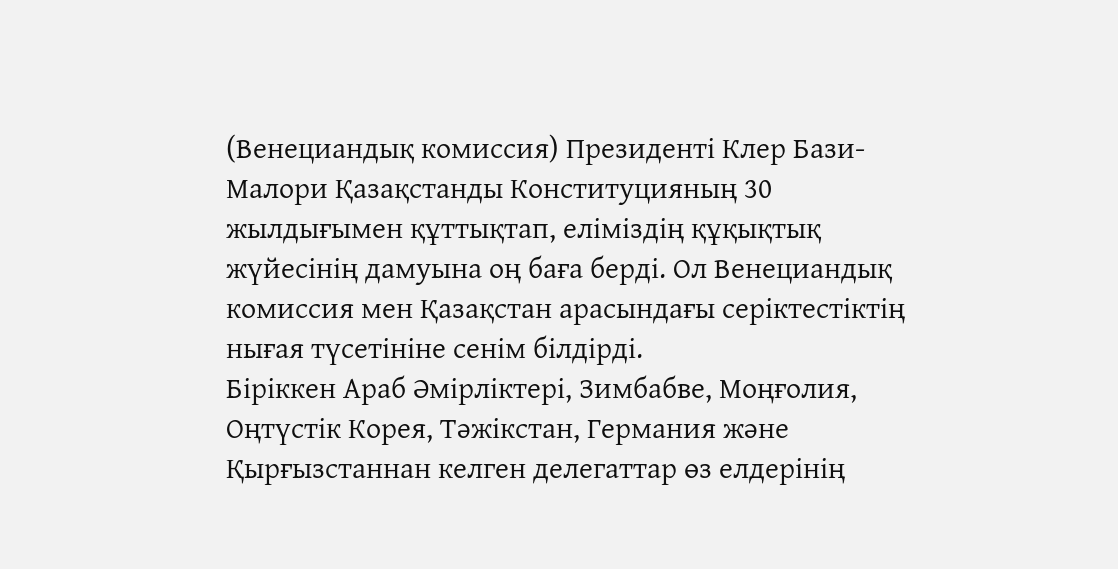(Венециандық комиссия) Президенті Клер Бази-Малори Қазақстанды Конституцияның 30 жылдығымен құттықтап, еліміздің құқықтық жүйесінің дамуына оң баға берді. Ол Венециандық комиссия мен Қазақстан арасындағы серіктестіктің нығая түсетініне сенім білдірді.
Біріккен Араб Әмірліктері, Зимбабве, Моңғолия, Оңтүстік Корея, Тәжікстан, Германия және Қырғызстаннан келген делегаттар өз елдерінің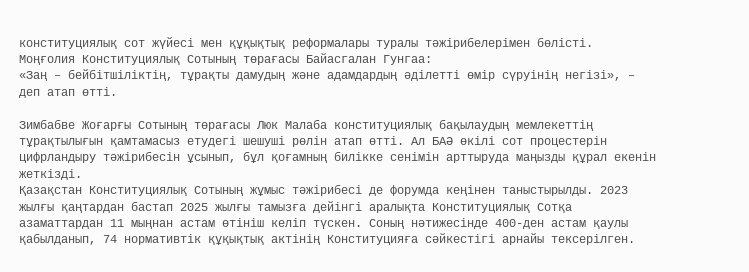конституциялық сот жүйесі мен құқықтық реформалары туралы тәжірибелерімен бөлісті.
Моңғолия Конституциялық Сотының төрағасы Байасгалан Гунгаа:
«Заң – бейбітшіліктің, тұрақты дамудың және адамдардың әділетті өмір сүруінің негізі», – деп атап өтті.

Зимбабве Жоғарғы Сотының төрағасы Люк Малаба конституциялық бақылаудың мемлекеттің тұрақтылығын қамтамасыз етудегі шешуші рөлін атап өтті. Ал БАӘ өкілі сот процестерін цифрландыру тәжірибесін ұсынып, бұл қоғамның билікке сенімін арттыруда маңызды құрал екенін жеткізді.
Қазақстан Конституциялық Сотының жұмыс тәжірибесі де форумда кеңінен таныстырылды. 2023 жылғы қаңтардан бастап 2025 жылғы тамызға дейінгі аралықта Конституциялық Сотқа азаматтардан 11 мыңнан астам өтініш келіп түскен. Соның нәтижесінде 400-ден астам қаулы қабылданып, 74 нормативтік құқықтық актінің Конституцияға сәйкестігі арнайы тексерілген.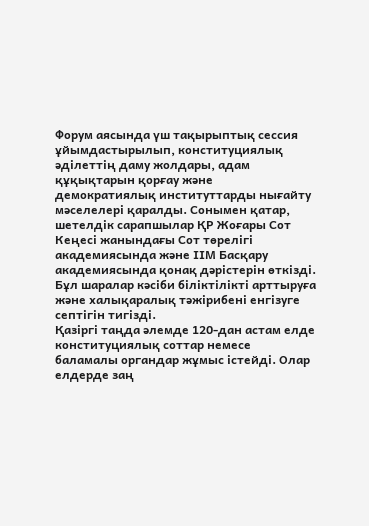Форум аясында үш тақырыптық сессия ұйымдастырылып, конституциялық әділеттің даму жолдары, адам құқықтарын қорғау және демократиялық институттарды нығайту мәселелері қаралды. Сонымен қатар, шетелдік сарапшылар ҚР Жоғары Сот Кеңесі жанындағы Сот төрелігі академиясында және ІІМ Басқару академиясында қонақ дәрістерін өткізді. Бұл шаралар кәсіби біліктілікті арттыруға және халықаралық тәжірибені енгізуге септігін тигізді.
Қазіргі таңда әлемде 120-дан астам елде конституциялық соттар немесе баламалы органдар жұмыс істейді. Олар елдерде заң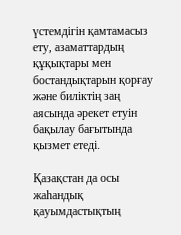үстемдігін қамтамасыз ету, азаматтардың құқықтары мен бостандықтарын қорғау және биліктің заң аясында әрекет етуін бақылау бағытында қызмет етеді.

Қазақстан да осы жаһандық қауымдастықтың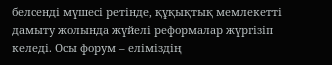белсенді мүшесі ретінде, құқықтық мемлекетті дамыту жолында жүйелі реформалар жүргізіп келеді. Осы форум – еліміздің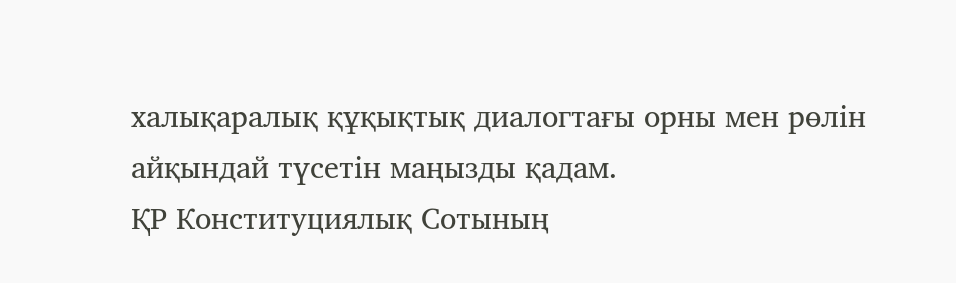халықаралық құқықтық диалогтағы орны мен рөлін айқындай түсетін маңызды қадам.
ҚР Конституциялық Сотының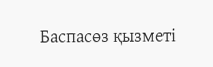Баспасөз қызметі